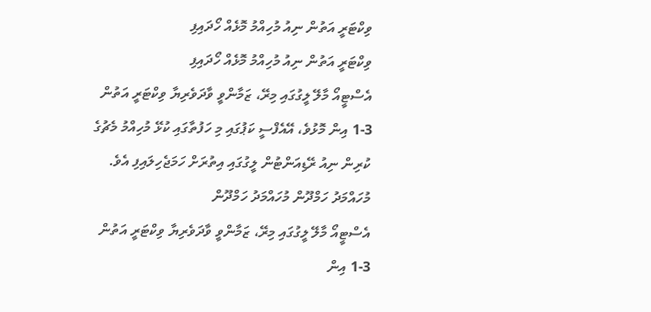ވިކްޓަރީ އަތުން ނިއު މުހިއްމު މޮޅެއް ހޯދައިފި
ވިކްޓަރީ އަތުން ނިއު މުހިއްމު މޮޅެއް ހޯދައިފި
އެސްޓީއޯ މާލޭ ލީގުގައި މިރޭ، ޒަމާންވީ ވާދަވެރިޔާ ވިކްޓަރީ އަތުން 3-1 އިން މޮޅުވެ، އޭއެފްސީ ކަޕުގައި މި ހަފުތާގައި ކުޅޭ މުހިއްމު މެޗުގެ ކުރިން ނިއު ރޭޑިއަންޓުން ލީގުގައި އިތުރަށް ހަމަޖެހިލައިފި އެވެ.
މުހައްމަދު ހަމްދޫން މުހައްމަދު ހަމްދޫން
އެސްޓީއޯ މާލޭ ލީގުގައި މިރޭ، ޒަމާންވީ ވާދަވެރިޔާ ވިކްޓަރީ އަތުން 3-1 އިން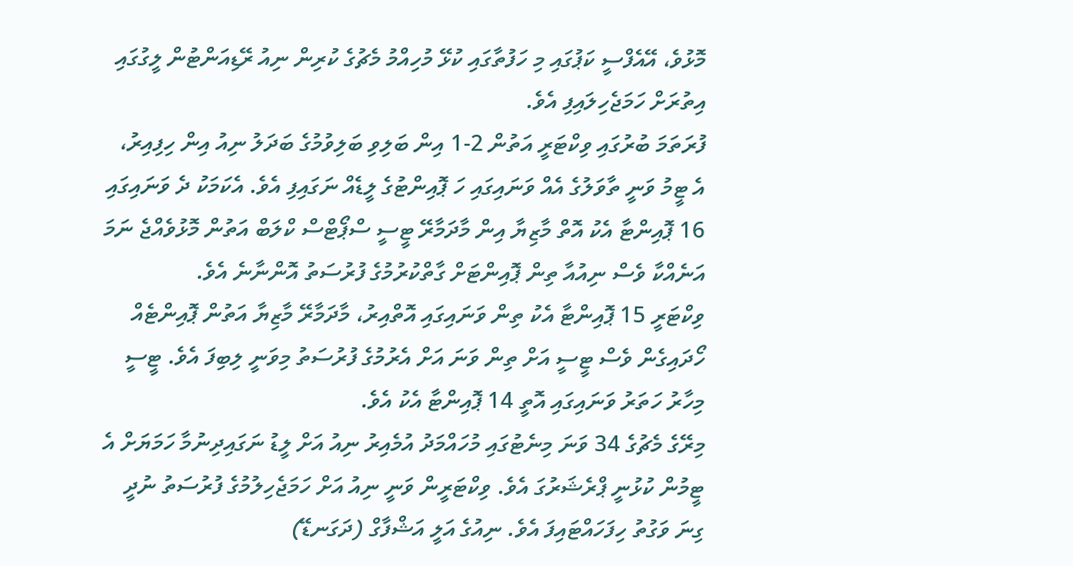މޮޅުވެ، އޭއެފްސީ ކަޕުގައި މި ހަފުތާގައި ކުޅޭ މުހިއްމު މެޗުގެ ކުރިން ނިއު ރޭޑިއަންޓުން ލީގުގައި އިތުރަށް ހަމަޖެހިލައިފި އެވެ.
ފުރަތަމަ ބުރުގައި ވިކްޓަރީ އަތުން 2-1 އިން ބަލިވި ބަލިވުމުގެ ބަދަލު ނިއު އިން ހިފިއިރު، އެ ޓީމު ވަނީ ތާވަލުގެ އެއް ވަނައިގައި ހަ ޕޮއިންޓުގެ ލީޑެއް ނަގައިފި އެވެ. އެކަމަކު ދެ ވަނައިގައި 16 ޕޮއިންޓާ އެކު އޮތް މާޒިޔާ އިން މާދަމާރޭ ޓީސީ ސްޕޯޓްސް ކްލަބް އަތުން މޮޅުވެއްޖެ ނަމަ އަނެއްކާ ވެސް ނިއުއާ ތިން ޕޮއިންޓަށް ގާތްކުރުމުގެ ފުރުސަތު އޮންނާނެ އެވެ.
ވިކްޓަރީ 15 ޕޮއިންޓާ އެކު ތިން ވަނައިގައި އޮތްއިރު، މާދަމާރޭ މާޒިޔާ އަތުން ޕޮއިންޓެއް ހޯދައިގެން ވެސް ޓީސީ އަށް ތިން ވަނަ އަށް އެރުމުގެ ފުރުސަތު މިވަނީ ލިބިފަ އެވެ. ޓީސީ މިހާރު ހަތަރު ވަނައިގައި އޮތީ 14 ޕޮއިންޓާ އެކު އެވެ.
މިރޭގެ މެޗުގެ 34 ވަނަ މިނެޓުގައި މުހައްމަދު އުމެއިރު ނިއު އަށް ލީޑު ނަގައިދިނުމާ ހަމަޔަށް އެ ޓީމުން ކުޅުނީ ޕްރެޝަރުގަ އެވެ. ވިކްޓަރީން ވަނީ ނިއު އަށް ހަމަޖެހިލުމުގެ ފުރުސަތު ނުދީ ގިނަ ވަގުތު ހިފަހައްޓައިފަ އެވެ. ނިއުގެ އަލީ އަޝްފާގް (ދަގަނޑޭ)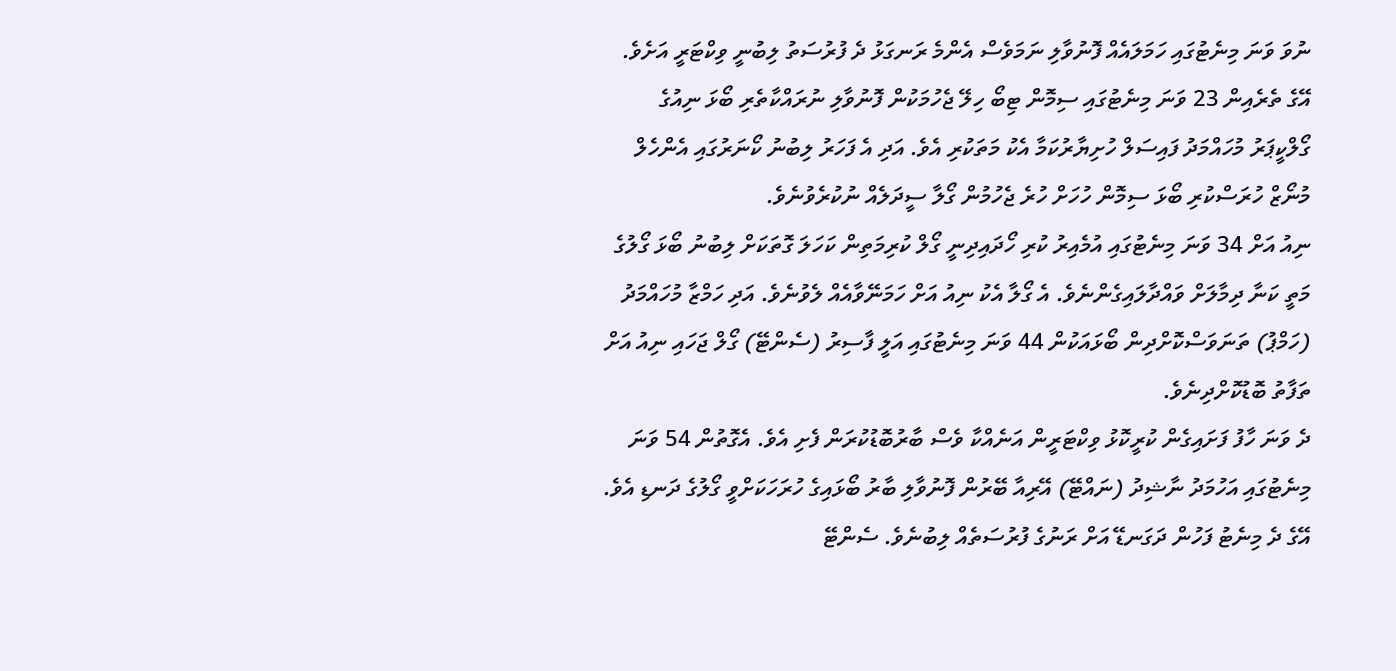ނުވަ ވަނަ މިނެޓުގައި ހަމަލައެއް ފޮނުވާލި ނަމަވެސް އެންމެ ރަނގަޅު ދެ ފުރުސަތު ލިބުނީ ވިކްޓަރީ އަށެވެ. އޭގެ ތެރެއިން 23 ވަނަ މިނެޓުގައި ސިމޮން ޓިބޯ ހިލޭ ޖެހުމަކުން ފޮނުވާލި ނުރައްކާތެރި ބޯޅަ ނިއުގެ ގޯލްކީޕަރު މުހައްމަދު ފައިސަލް ހުށިޔާރުކަމާ އެކު މަތަކުރި އެވެ. އަދި އެ ފަހަރު ލިބުނު ކޯނަރުގައި އެންހެލް މުނޯޒް ހުރަސްކުރި ބޯޅަ ސިމޮން ހުހަށް ހުރެ ޖެހުމުން ގޯލާ ސީދަލެއް ނުކުރެވުނެވެ.
ނިއު އަށް 34 ވަނަ މިނެޓުގައި އުމެއިރު ކުރި ހޯދައިދިނީ ގޯލް ކުރިމަތިން ކަހަލަ ގޮތަކަށް ލިބުނު ބޯޅަ ގޯލުގެ މަތީ ކަނާ ދިމާލަށް ވައްދާލައިގެންނެވެ. އެ ގޯލާ އެކު ނިއު އަށް ހަމަނޭވާއެއް ލެވުނެވެ. އަދި ހަމްޒާ މުހައްމަދު (ހަމްޕު) ތަނަވަސްކޮށްދިން ބޯޅައަކުން 44 ވަނަ މިނެޓުގައި އަލީ ފާސިރު (ސެންޓޭ) ގޯލް ޖަހައި ނިއު އަށް ތަފާތު ބޮޑުކޮށްދިނެވެ.
ދެ ވަނަ ހާފު ފަށައިގެން ކުރީކޮޅު ވިކްޓަރީން އަނެއްކާ ވެސް ބާރުބޮޑުކުރަން ފެށި އެވެ. އެގޮތުން 54 ވަނަ މިނެޓުގައި އަހުމަދު ނާޝިދު (ނައްޓޭ) އޭރިއާ ބޭރުން ފޮނުވާލި ބާރު ބޯޅައިގެ ހުރަހަކަށްވީ ގޯލުގެ ދަނޑި އެވެ.
އޭގެ ދެ މިނެޓު ފަހުން ދަގަނޑޭ އަށް ރަނުގެ ފުރުސަތެއް ލިބުނެވެ. ސެންޓޭ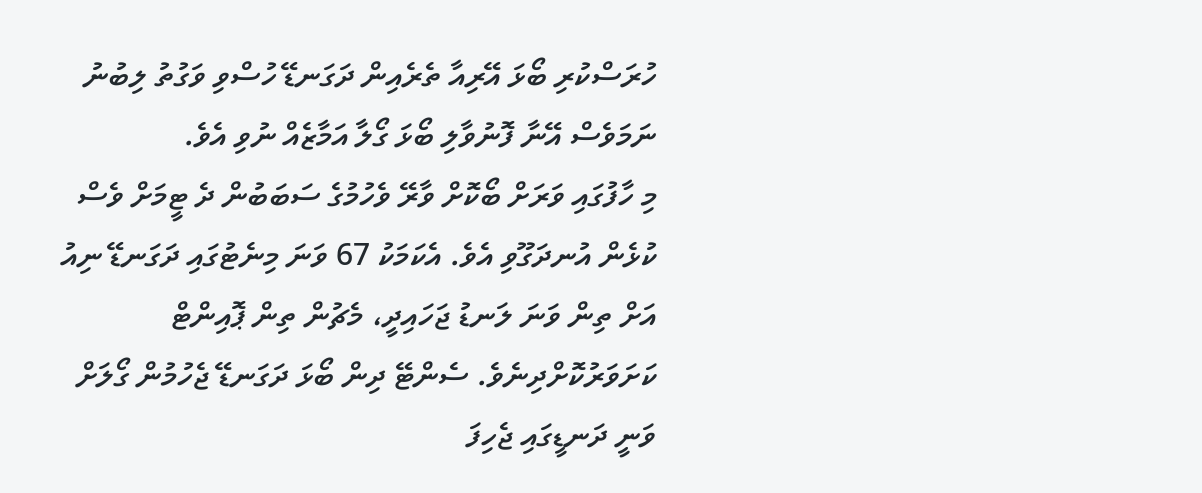ހުރަސްކުރި ބޯޅަ އޭރިއާ ތެރެއިން ދަގަނޑޭ ހުސްވި ވަގުތު ލިބުނު ނަމަވެސް އޭނާ ފޮނުވާލި ބޯޅަ ގޯލާ އަމާޒެއް ނުވި އެވެ.
މި ހާފުގައި ވަރަށް ބޯކޮށް ވާރޭ ވެހުމުގެ ސަބަބުން ދެ ޓީމަށް ވެސް ކުޅެން އުނދަގޫވި އެވެ. އެކަމަކު 67 ވަނަ މިނެޓުގައި ދަގަނޑޭ ނިއު އަށް ތިން ވަނަ ލަނޑު ޖަހައިދީ، މެޗުން ތިން ޕޮއިންޓް ކަށަވަރުކޮށްދިނެވެ. ސެންޓޭ ދިން ބޯޅަ ދަގަނޑޭ ޖެހުމުން ގޯލަށް ވަނީ ދަނޑީގައި ޖެހިފަ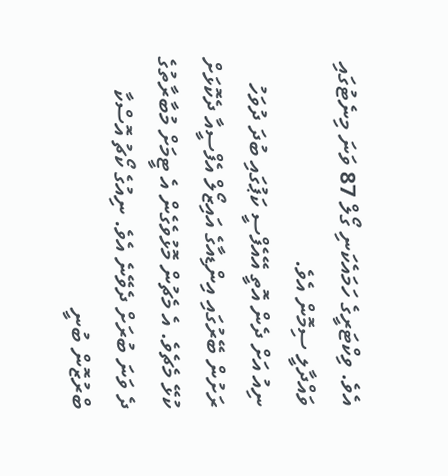އެވެ. ވިކްޓަރީގެ ހަމައެކަނި ގޯލް 87 ވަނަ މިނެޓުގައި ވައްދާލީ ސިމޮން އެވެ.
ނިއު އަށް ދެން އޮތީ އޭއެފްސީ ކަޕުގައި ބުދަ ދުވަހު ރަށުން ބޭރުގައި އިންޑިއާގެ އައިޒޯލް އެފްސީއާ ދެކޮޅަށް ކުޅޭ މެޗެވެ. އެ މެޗުން މޮޅުވެގެން އެ ޓީމަށް މުބާރާތުގެ ދެ ވަނަ ބުރަށް ދެވޭނެ އެވެ. ނިއުގެ ކޯޗު އޮސްކާ ބްރުޒޮން ބުނީ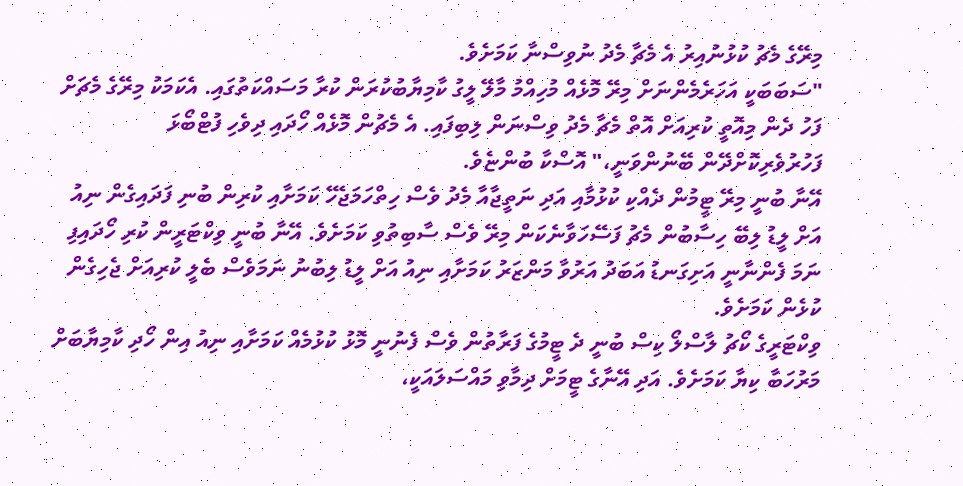މިރޭގެ މެޗު ކުޅުނުއިރު އެ މެޗާ މެދު ނުވިސްނާ ކަމަށެވެ.
"ސަބަބަކީ އަހަރެމެންނަށް މިރޭ މޮޅެއް މުހިއްމު މާލޭ ލީގު ކާމިޔާބުކުރަން ކުރާ މަސައްކަތުގައި. އެކަމަކު މިރޭގެ މެޗަށް ފަހު ދެން މިއޮތީ ކުރިއަށް އޮތް މެޗާ މެދު ވިސްނަން ލިބިފައި. އެ މެޗުން މޮޅެއް ހޯދައި ދިވެހި ފުޓްބޯޅަ ފަހުރުވެރިކޮށްދޭން ބޭނުންވަނީ،" އޮސްކާ ބުންޏެވެ.
އޭނާ ބުނީ މިރޭ ޓީމުން ދެއްކި ކުޅުމާއި އަދި ނަތީޖާއާ މެދު ވެސް ހިތްހަމަޖެހޭ ކަމަށާއި ކުރިން ބުނި ފަދައިގެން ނިއު އަށް ލީޑު ލިބޭ ހިސާބުން މެޗު ފަސޭހަވާނެކަން މިރޭ ވެސް ސާބިތުވި ކަމަށެވެ. އޭނާ ބުނީ ވިކްޓަރީން ކުރި ހޯދައިފި ނަމަ ފެންނާނީ އަށިގަނޑު އަބަދު އަރުވާ މަންޒަރު ކަމަށާއި ނިއު އަށް ލީޑު ލިބުނު ނަމަވެސް ބެލީ ކުރިއަށް ޖެހިގެން ކުޅެން ކަމަށެވެ.
ވިކްޓަރީގެ ކޯޗު ލާސްލޯ ކިސް ބުނީ ދެ ޓީމުގެ ފަރާތުން ވެސް ފެނުނީ މޮޅު ކުޅުމެއް ކަމަށާއި ނިއު އިން ހޯދި ކާމިޔާބަށް މަރުހަބާ ކިޔާ ކަމަށެވެ. އަދި އޭނާގެ ޓީމަށް ދިމާވި މައްސަލައަކީ،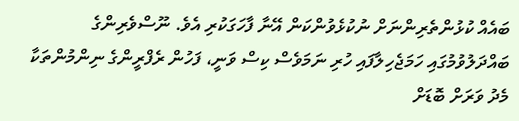ބައެއް ކުޅުންތެރިންނަށް ނުކުޅެވުންކަން އޭނާ ފާހަގަކުރި އެވެ. ނޫސްވެރިންގެ ބައްދަލުވުމުގައި ހަމަޖެހިލާފައި ހުރި ނަމަވެސް ކިސް ވަނީ، ފަހުން ރެފްރީންގެ ނިންމުންތަކާ މެދު ވަރަށް ބޮޑަށް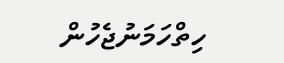ހިތްހަމަނުޖެހުން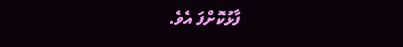ފާޅުކޮށްފަ އެވެ.